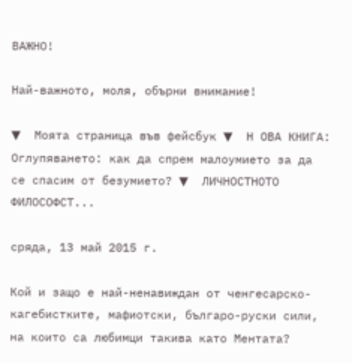ВАЖНО!

Най-важното, моля, обърни внимание!

▼  Моята страница във фейсбук ▼  Н ОВА КНИГА: Оглупяването: как да спрем малоумието за да се спасим от безумието? ▼  ЛИЧНОСТНОТО ФИЛОСОФСТ...

сряда, 13 май 2015 г.

Кой и защо е най-ненавиждан от ченгесарско-кагебистките, мафиотски, българо-руски сили, на които са любимци такива като Ментата?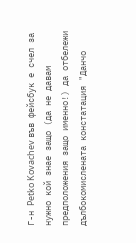Г-н Petko Kovachev във фейсбук е счел за нужно кой знае защо (да не давам предположения защо именно!) да отбележи дълбокомислената констатация "Данчо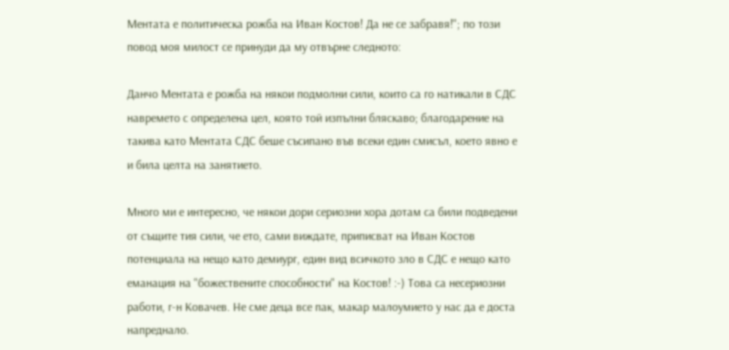Ментата е политическа рожба на Иван Костов! Да не се забравя!"; по този повод моя милост се принуди да му отвърне следното:

Данчо Ментата е рожба на някои подмолни сили, които са го натикали в СДС навремето с определена цел, която той изпълни бляскаво; благодарение на такива като Ментата СДС беше съсипано във всеки един смисъл, което явно е и била целта на занятието.

Много ми е интересно, че някои дори сериозни хора дотам са били подведени от същите тия сили, че ето, сами виждате, приписват на Иван Костов потенциала на нещо като демиург, един вид всичкото зло в СДС е нещо като еманация на "божествените способности" на Костов! :-) Това са несериозни работи, г-н Ковачев. Не сме деца все пак, макар малоумието у нас да е доста напреднало.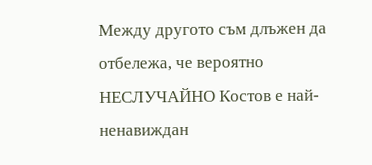Между другото съм длъжен да отбележа, че вероятно НЕСЛУЧАЙНО Костов е най-ненавиждан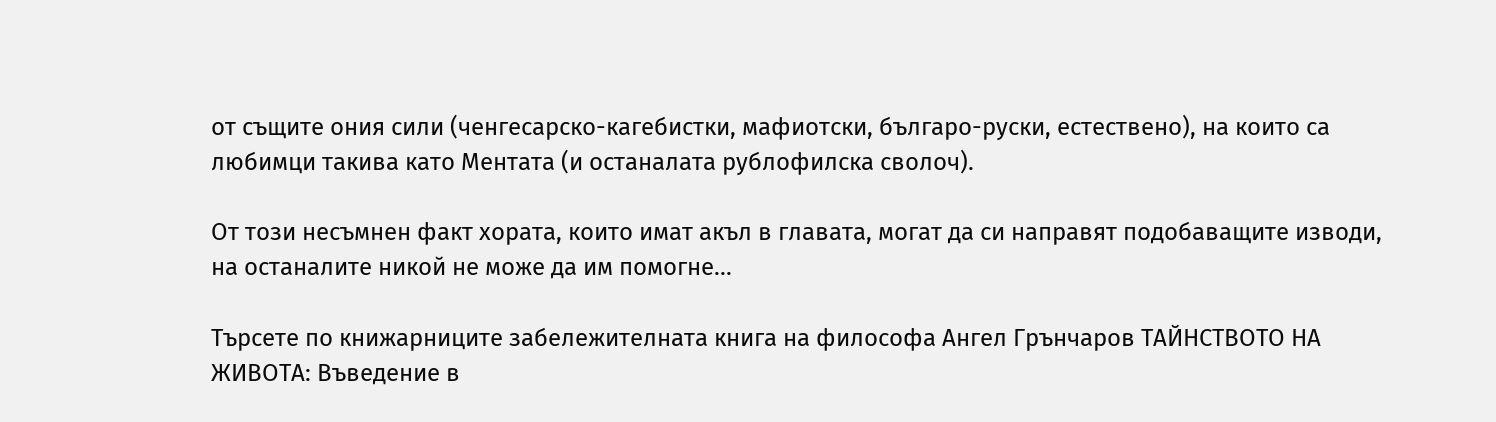от същите ония сили (ченгесарско-кагебистки, мафиотски, българо-руски, естествено), на които са любимци такива като Ментата (и останалата рублофилска сволоч).

От този несъмнен факт хората, които имат акъл в главата, могат да си направят подобаващите изводи, на останалите никой не може да им помогне...

Търсете по книжарниците забележителната книга на философа Ангел Грънчаров ТАЙНСТВОТО НА ЖИВОТА: Въведение в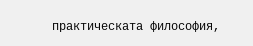практическата философия,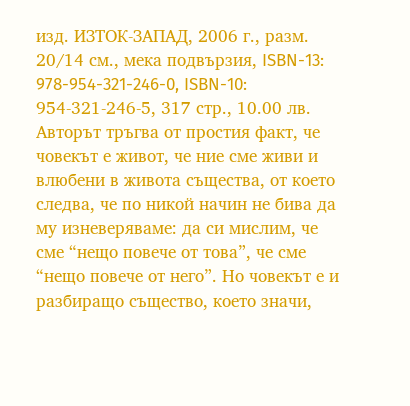изд. ИЗТОК-ЗАПАД, 2006 г., разм. 20/14 см., мека подвързия, ISBN-13: 978-954-321-246-0, ISBN-10: 954-321-246-5, 317 стр., 10.00 лв. Авторът тръгва от простия факт, че човекът е живот, че ние сме живи и влюбени в живота същества, от което следва, че по никой начин не бива да му изневеряваме: да си мислим, че сме “нещо повече от това”, че сме “нещо повече от него”. Но човекът е и разбиращо същество, което значи,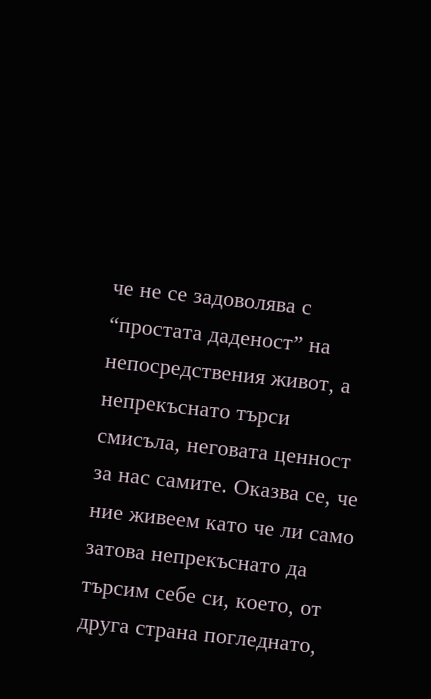че не се задоволява с “простата даденост” на непосредствения живот, а непрекъснато търси смисъла, неговата ценност за нас самите. Оказва се, че ние живеем като че ли само затова непрекъснато да търсим себе си, което, от друга страна погледнато,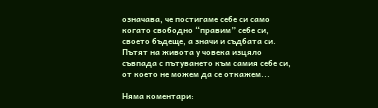означава, че постигаме себе си само когато свободно “правим” себе си, своето бъдеще, а значи и съдбата си. Пътят на живота у човека изцяло съвпада с пътуването към самия себе си, от което не можем да се откажем...

Няма коментари: